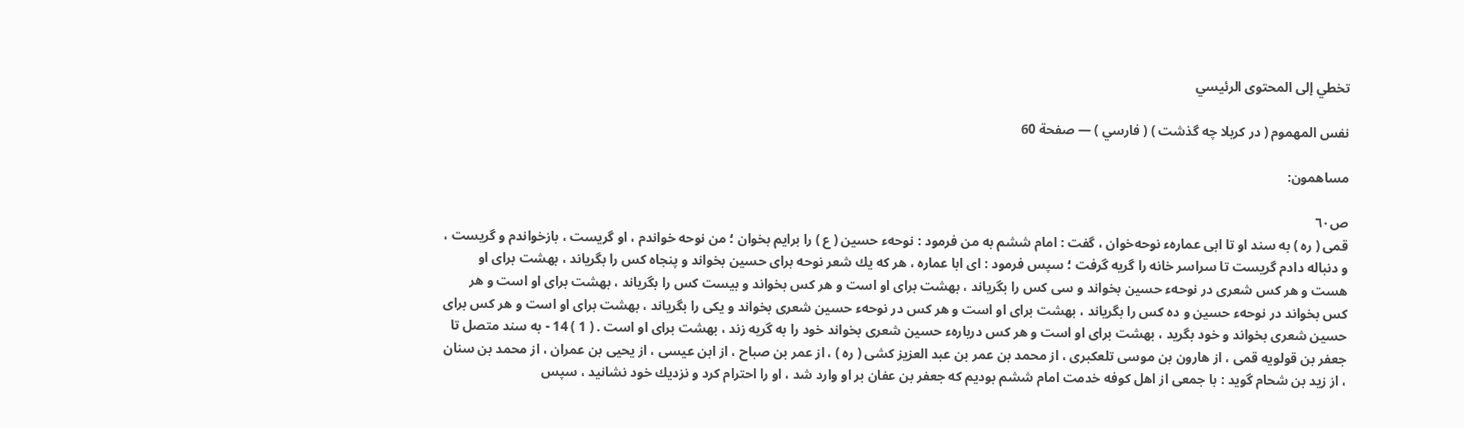تخطي إلى المحتوى الرئيسي

نفس المهموم ( در كربلا چه گذشت ) ( فارسي ) — صفحة 60

مساهمون:

ص٦٠
قمى ( ره ) به سند او تا ابى عمارهء نوحه‌خوان ، گفت : امام ششم به من فرمود : نوحهء حسين ( ع ) را برايم بخوان ؛ من نوحه خواندم ، او گريست ، بازخواندم و گريست ، و دنباله دادم گريست تا سراسر خانه را گريه گرفت ؛ سپس فرمود : اى ابا عماره ، هر كه يك شعر نوحه براى حسين بخواند و پنجاه كس را بگرياند ، بهشت براى او هست و هر كس شعرى در نوحهء حسين بخواند و سى كس را بگرياند ، بهشت براى او است و هر كس بخواند و بيست كس را بگرياند ، بهشت براى او است و هر كس بخواند در نوحهء حسين و ده كس را بگرياند ، بهشت براى او است و هر كس در نوحهء حسين شعرى بخواند و يكى را بگرياند ، بهشت براى او است و هر كس براى حسين شعرى بخواند و خود بگريد ، بهشت براى او است و هر كس دربارهء حسين شعرى بخواند خود را به گريه زند ، بهشت براى او است . ( 1 ) 14 - به سند متصل تا جعفر بن قولويه قمى ، از هارون بن موسى تلعكبرى ، از محمد بن عمر بن عبد العزيز كشى ( ره ) ، از عمر بن صباح ، از ابن عيسى ، از يحيى بن عمران ، از محمد بن سنان ، از زيد بن شحام گويد : با جمعى از اهل كوفه خدمت امام ششم بوديم كه جعفر بن عفان بر او وارد شد ، او را احترام كرد و نزديك خود نشانيد ، سپس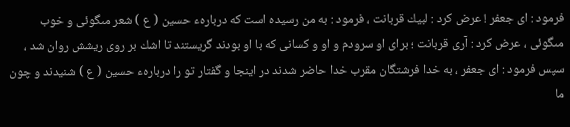فرمود : اى جعفر ! عرض كرد : لبيك قربانت ، فرمود : به من رسيده است كه دربارهء حسين ( ع ) شعر مىگوئى و خوب مىگوئى ، عرض كرد : آرى قربانت ؛ براى او سرودم و او و كسانى كه با او بودند گريستند تا اشك بر روى ريشش روان شد ، سپس فرمود : اى جعفر ، به خدا فرشتگان مقرب خدا حاضر شدند در اينجا و گفتار تو را دربارهء حسين ( ع ) شنيدند و چون ما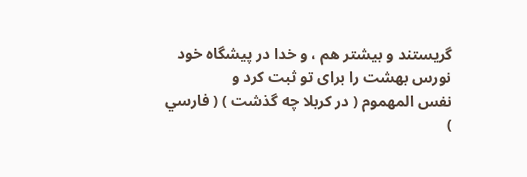گريستند و بيشتر هم ، و خدا در پيشگاه خود نورس بهشت را براى تو ثبت كرد و
نفس المهموم ( در كربلا چه گذشت ) ( فارسي )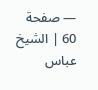— صفحة 60 | الشيخ عباس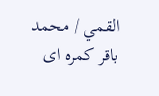القمي / محمد باقر كمره اى